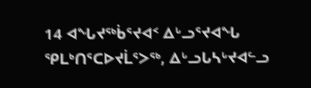14 ᐊᖓᔪᖅᑳᕐᔪᐊᑉ ᐃᒡᓗᕐᔪᐊᖓ ᕿᒪᒃᑎᕐᑕᐅᔪᒫᕐᐳᖅ, ᐃᒡᓗᒐᓴᒡᔪᐊᓪᓗ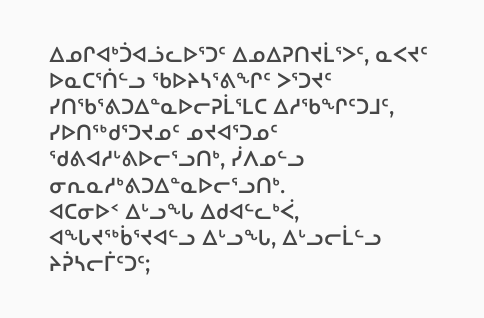ᐃᓄᒋᐊᒃᑑᐊᓘᓚᐅᕐᑐᑦ ᐃᓄᐃᕈᑎᔪᒫᕐᐳᑦ, ᓇᐸᔪᑦ ᐅᓇᑕᕐᑏᓪᓗ ᖃᐅᔨᓴᕐᕕᖏᑦ ᐳᕐᑐᔪᑦ ᓯᑎᖃᕐᕕᑐᐃᓐᓇᐅᓕᕈᒫᕐᒪᑕ ᐃᓱᖃᖏᑦᑐᒧᑦ, ᓯᐅᑎᖅᑯᕐᑐᔪᓄᑦ ᓄᔪᐊᕐᑐᓄᑦ ᖁᕕᐊᓱᒡᕕᐅᓕᕐᓗᑎᒃ, ᓰᐱᓄᓪᓗ ᓂᕆᓇᓱᒃᕕᑐᐃᓐᓇᐅᓕᕐᓗᑎᒃ.
ᐊᑕᓂᐅᑉ ᐃᒡᓗᖓ ᐃᑯᐊᓪᓚᒃᐹ, ᐊᖓᔪᖅᑳᕐᔪᐊᓪᓗ ᐃᒡᓗᖓ, ᐃᒡᓗᓕᒫᓪᓗ ᔨᕉᓴᓕᒦᑦᑐᑦ;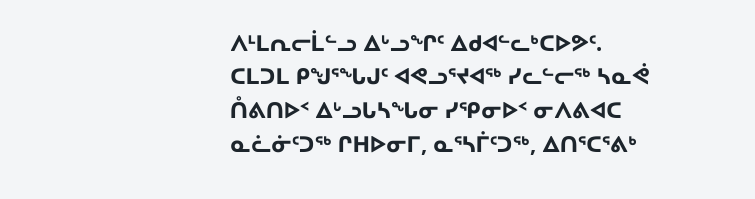ᐱᒻᒪᕆᓕᒫᓪᓗ ᐃᒡᓗᖏᑦ ᐃᑯᐊᓪᓚᒃᑕᐅᕗᑦ.
ᑕᒪᑐᒪ ᑭᖑᕐᖓᒍᑦ ᐊᕙᓗᕐᔪᐊᖅ ᓯᓚᓪᓕᖅ ᓴᓇᕚ ᑍᕕᑎᐅᑉ ᐃᒡᓗᒐᓴᖓᓂ ᓯᕿᓂᐅᑉ ᓂᐱᕕᐊᑕ ᓇᓛᓃᑦᑐᖅ ᒋᕼᐅᓂᒥ, ᓇᕐᓴᒦᑦᑐᖅ, ᐃᑎᕐᑕᕐᕕᒃ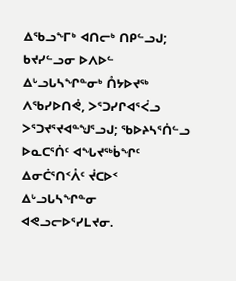ᐃᖃᓗᖕᒥᒃ ᐊᑎᓕᒃ ᑎᑭᓪᓗᒍ; ᑲᔪᓯᓪᓗᓂ ᐅᐱᐅᓪ ᐃᒡᓗᒐᓴᖏᓐᓂᒃ ᑍᔭᐅᔪᖅ ᐱᖃᓯᐅᑎᕚ, ᐳᕐᑐᓯᒋᐊᕐᐹᓗ ᐳᕐᑐᔪᕐᔪᐊᓐᖑᕐᓗᒍ; ᖃᐅᔨᓴᕐᑏᓪᓗ ᐅᓇᑕᕐᑏᑦ ᐊᖓᔪᖅᑳᖏᑦ ᐃᓂᑖᕐᑎᑉᐰᑦ ᔫᑕᐅᑉ ᐃᒡᓗᒐᓴᖏᓐᓂ ᐊᕙᓗᓕᐅᕐᓯᒪᔪᓂ.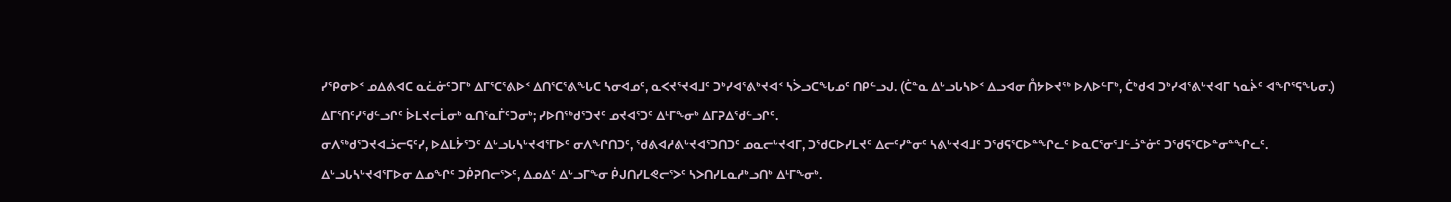ᓯᕿᓂᐅᑉ ᓄᐃᕕᐊᑕ ᓇᓛᓃᑦᑐᒥᒃ ᐃᒥᕐᑕᕐᕕᐅᑉ ᐃᑎᕐᑕᕐᕕᖓᑕ ᓴᓂᐊᓄᑦ, ᓇᐸᔪᕐᔪᐊᒧᑦ ᑐᒃᓯᐊᕐᕕᒃᔪᐊᑉ ᓴᐴᓗᑕᖓᓄᑦ ᑎᑭᓪᓗᒍ. (ᑖᓐᓇ ᐃᒡᓗᒐᓴᐅᑉ ᐃᓗᐊᓂ ᑍᔭᐅᔪᖅ ᐅᐱᐅᓪᒥᒃ, ᑖᒃᑯᐊ ᑐᒃᓯᐊᕐᕕᒡᔪᐊᒥ ᓴᓇᔩᑦ ᐊᖏᕐᕋᖓᓂ.)
ᐃᒥᕐᑎᑦᓯᖁᓪᓗᒋᑦ ᐆᒪᔪᓕᒫᓂᒃ ᓇᑎᕐᓇᒦᑦᑐᓂᒃ; ᓯᐅᑎᖅᑯᕐᑐᔪᑦ ᓄᔪᐊᕐᑐᑦ ᐃᒻᒥᖕᓂᒃ ᐃᒥᕈᐃᖁᓪᓗᒋᑦ.
ᓂᐱᖅᑯᕐᑐᔪᐊᓘᓕᕋᑦᓯ, ᐅᐃᒪᔮᕐᑐᑦ ᐃᒡᓗᒐᓴᒡᔪᐊᕐᒥᐅᑦ ᓂᐱᖏᑎᑐᑦ, ᖁᕕᐊᓱᕕᒡᔪᐊᕐᑐᑎᑐᑦ ᓄᓇᓕᒡᔪᐊᒥ, ᑐᖁᑕᐅᓯᒪᔪᑦ ᐃᓕᑦᓯᓐᓂᑦ ᓴᕕᒡᔪᐊᒧᑦ ᑐᖁᕋᕐᑕᐅᓐᖏᓚᑦ ᐅᓇᑕᕐᓂᕐᒧᓪᓘᓐᓃᑦ ᑐᖁᕋᕐᑕᐅᓐᓂᓐᖏᓚᑦ.
ᐃᒡᓗᒐᓴᒡᔪᐊᕐᒥᐅᓂ ᐃᓄᖏᑦ ᑐᑮᕈᑎᓕᕐᐳᑦ, ᐃᓄᐃᑦ ᐃᒡᓗᒥᖕᓂ ᑮᒍᑎᓯᒪᕙᓕᕐᐳᑦ ᓴᐳᑎᓯᒪᓇᓱᒃᓗᑎᒃ ᐃᒻᒥᖕᓂᒃ.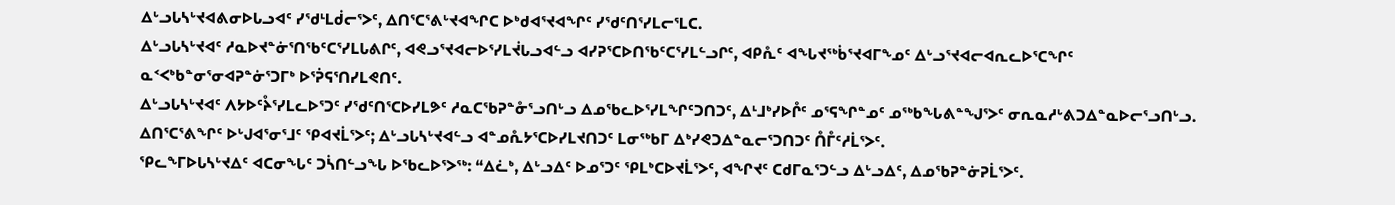ᐃᒡᓗᒐᓴᒡᔪᐊᕕᓂᐅᒐᓗᐊᑦ ᓯᖁᒻᒪᑰᓕᕐᐳᑦ, ᐃᑎᕐᑕᕐᕕᒡᔪᐊᖏᑕ ᐅᒃᑯᐊᕐᔪᐊᖏᑦ ᓯᖁᑦᑎᕐᓯᒪᓕᕐᒪᑕ.
ᐃᒡᓗᒐᓴᒡᔪᐊᑦ ᓱᓇᐅᔪᓐᓃᕐᑎᖃᑦᑕᕐᓯᒪᒐᕕᒋᑦ, ᐊᕙᓗᕐᔪᐊᓕᐅᕐᓯᒪᔫᒐᓗᐊᓪᓗ ᐊᓯᕈᕐᑕᐅᑎᖃᑦᑕᕐᓯᒪᓪᓗᒋᑦ, ᐊᑭᕅᑦ ᐊᖓᔪᖅᑳᕐᔪᐊᒥᖕᓄᑦ ᐃᒡᓗᕐᔪᐊᓕᐊᕆᓚᐅᕐᑕᖏᑦ ᓇᑉᐸᒃᑲᓐᓂᕐᓂᐊᕈᓐᓃᕐᑐᒥᒃ ᐅᕐᕉᕋᕐᑎᓯᒪᕙᑎᑦ.
ᐃᒡᓗᒐᓴᒡᔪᐊᑦ ᐱᔭᐅᑦᔧᕐᓯᒪᓚᐅᕐᑐᑦ ᓯᖁᑦᑎᕐᑕᐅᓯᒪᕗᑦ ᓱᓇᑕᖃᕈᓐᓁᕐᓗᑎᒡᓗ ᐃᓄᖃᓚᐅᕐᓯᒪᖏᑦᑐᑎᑐᑦ, ᐃᒻᒧᒃᓯᐅᒊᑦ ᓄᕐᕋᖏᓐᓄᑦ ᓄᖅᑲᖓᕕᓐᖑᕐᐳᑦ ᓂᕆᓇᓱᒡᕕᑐᐃᓐᓇᐅᓕᕐᓗᑎᒡᓗ.
ᐃᑎᕐᑕᕐᕕᖏᑦ ᐅᒡᒍᐊᕐᓂᕐᒧᑦ ᕿᐊᔪᒫᕐᐳᑦ; ᐃᒡᓗᒐᓴᒡᔪᐊᓪᓗ ᐊᓐᓄᕅᔭᕐᑕᐅᓯᒪᔪᑎᑐᑦ ᒪᓂᖅᑲᒥ ᐃᒃᓯᕙᑐᐃᓐᓇᓕᕐᑐᑎᑐᑦ ᑍᒤᑦᓱᒫᕐᐳᑦ.
ᕿᓚᖕᒥᐅᒐᓴᒡᔪᐃᑦ ᐊᑕᓂᖓᑦ ᑐᓵᑎᓪᓗᖓ ᐅᖃᓚᐅᕐᐳᖅ: “ᐃᓛᒃ, ᐃᒡᓗᐃᑦ ᐅᓄᕐᑐᑦ ᕿᒪᒃᑕᐅᔪᒫᕐᐳᑦ, ᐊᖏᔪᑦ ᑕᑯᒥᓇᕐᑐᓪᓗ ᐃᒡᓗᐃᑦ, ᐃᓄᖃᕈᓐᓃᕈᒫᕐᐳᑦ.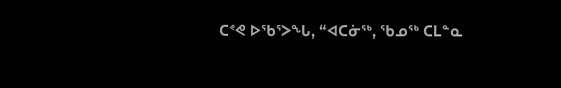ᑕᕝᕙ ᐅᖃᕐᐳᖓ, “ᐊᑕᓃᖅ, ᖃᓄᖅ ᑕᒪᓐᓇ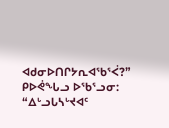ᐊᑯᓂᐅᑎᒋᔭᕆᐊᖃᕐᐹ?” ᑭᐅᕚᖓᓗ ᐅᖃᕐᓗᓂ: “ᐃᒡᓗᒐᓴᒡᔪᐊᑦ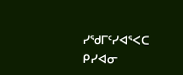ᓯᖁᒥᑦᓯᐊᕐᐸᑕ ᑭᓯᐊᓂ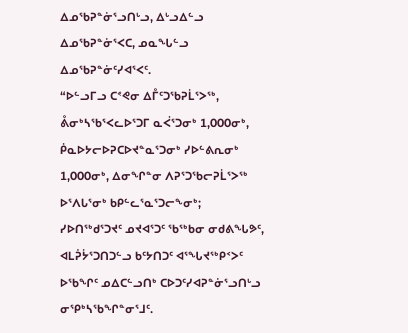ᐃᓄᖃᕈᓐᓃᕐᓗᑎᒡᓗ, ᐃᒡᓗᐃᓪᓗ ᐃᓄᖃᕈᓐᓃᕐᐸᑕ, ᓄᓇᖓᓪᓗ ᐃᓄᖃᕈᓐᓃᑦᓯᐊᕐᐸᑦ.
“ᐅᓪᓗᒥᓗ ᑕᕝᕙᓂ ᐃᒤᑦᑐᖃᕈᒫᕐᐳᖅ, ᕔᓂᒃᓴᖃᕐᐸᓚᐅᕐᑐᒥ ᓇᐹᕐᑐᓂᒃ 1,000ᓂᒃ, ᑮᓇᐅᔭᓕᐅᕈᑕᐅᔪᓐᓇᕐᑐᓂᒃ ᓯᐅᓪᕕᕆᓂᒃ 1,000ᓂᒃ, ᐃᓂᖏᓐᓂ ᐱᕈᕐᑐᖃᓕᕈᒫᕐᐳᖅ ᐅᕐᐱᒐᕐᓂᒃ ᑲᑭᓪᓚᕐᓇᕐᑐᓕᖕᓂᒃ;
ᓯᐅᑎᖅᑯᕐᑐᔪᑦ ᓄᔪᐊᕐᑐᑦ ᖃᖅᑲᓂ ᓂᑯᕕᖓᕗᑦ, ᐊᒪᕉᔮᕐᑐᑎᑐᓪᓗ ᑲᑦᔭᑎᑐᑦ ᐊᕐᖓᔪᖅᑭᑉᐳᑦ ᐅᖃᖏᑦ ᓄᐃᑕᓪᓗᑎᒃ ᑕᐅᑐᑦᓯᐊᕈᓐᓃᕐᓗᑎᒡᓗ ᓂᕿᒃᓴᖃᖏᓐᓂᕐᒧᑦ.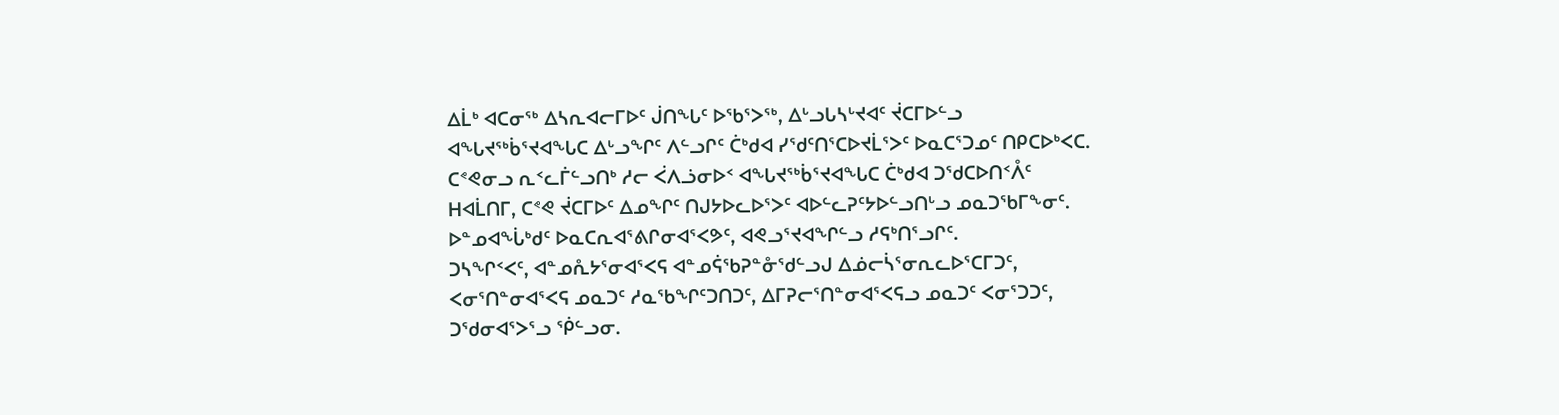ᐃᒫᒃ ᐊᑕᓂᖅ ᐃᓴᕆᐊᓕᒥᐅᑦ ᒎᑎᖓᑦ ᐅᖃᕐᐳᖅ, ᐃᒡᓗᒐᓴᒡᔪᐊᑦ ᔫᑕᒥᐅᓪᓗ ᐊᖓᔪᖅᑳᕐᔪᐊᖓᑕ ᐃᒡᓗᖏᑦ ᐱᓪᓗᒋᑦ ᑖᒃᑯᐊ ᓯᖁᑦᑎᕐᑕᐅᔪᒫᕐᐳᑦ ᐅᓇᑕᕐᑐᓄᑦ ᑎᑭᑕᐅᒃᐸᑕ.
ᑕᕝᕙᓂᓗ ᕆᑉᓚᒦᓪᓗᑎᒃ ᓱᓕ ᐹᐱᓘᓂᐅᑉ ᐊᖓᔪᖅᑳᕐᔪᐊᖓᑕ ᑖᒃᑯᐊ ᑐᖁᑕᐅᑎᑉᐰᑦ ᕼᐊᒫᑎᒥ, ᑕᕝᕙ ᔫᑕᒥᐅᑦ ᐃᓄᖏᑦ ᑎᒍᔭᐅᓚᐅᕐᐳᑦ ᐊᐅᓪᓚᕈᑦᔭᐅᓪᓗᑎᒡᓗ ᓄᓇᑐᖃᒥᖕᓂᑦ.
ᐅᓐᓄᐊᖔᒃᑯᑦ ᐅᓇᑕᕆᐊᕐᕕᒋᓂᐊᕐᐸᕗᑦ, ᐊᕙᓗᕐᔪᐊᖏᓪᓗ ᓱᕋᒃᑎᕐᓗᒋᑦ.
ᑐᓴᖏᑉᐸᑦ, ᐊᓐᓄᕅᔭᕐᓂᐊᕐᐸᕋ ᐊᓐᓄᕌᖃᕈᓐᓁᖁᓪᓗᒍ ᐃᓅᓕᓵᕐᓂᕆᓚᐅᕐᑕᒥᑐᑦ, ᐸᓂᕐᑎᓐᓂᐊᕐᐸᕋ ᓄᓇᑐᑦ ᓱᓇᖃᖏᑦᑐᑎᑐᑦ, ᐃᒥᕈᓕᕐᑎᓐᓂᐊᕐᐸᕋᓗ ᓄᓇᑐᑦ ᐸᓂᕐᑐᑐᑦ, ᑐᖁᓂᐊᕐᐳᕐᓗ ᖀᓪᓗᓂ.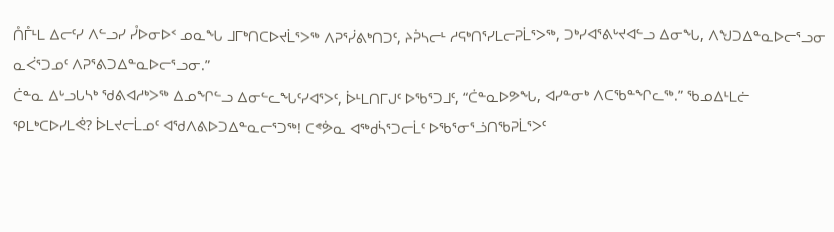ᑍᒤᒻᒪ ᐃᓕᑦᓯ ᐱᓪᓗᓯ ᓮᐅᓂᐅᑉ ᓄᓇᖓ ᒧᒥᒃᑎᑕᐅᔪᒫᕐᐳᖅ ᐱᕈᕐᓰᕕᒃᑎᑐᑦ, ᔨᕉᓴᓕᒻ ᓱᕋᒃᑎᕐᓯᒪᓕᕈᒫᕐᐳᖅ, ᑐᒃᓯᐊᕐᕕᒡᔪᐊᓪᓗ ᐃᓂᖓ, ᐱᖑᑐᐃᓐᓇᐅᓕᕐᓗᓂ ᓇᐹᕐᑐᓄᑦ ᐱᕈᕐᕕᑐᐃᓐᓇᐅᓕᕐᓗᓂ.”
ᑖᓐᓇ ᐃᒡᓗᒐᓴᒃ ᖁᕕᐊᓱᒃᐳᖅ ᐃᓄᖏᓪᓗ ᐃᓂᓪᓚᖓᑦᓯᐊᕐᐳᑦ, ᐆᒻᒪᑎᒥᒍᑦ ᐅᖃᕐᑐᒧᑦ, “ᑖᓐᓇᐅᕗᖓ, ᐊᓯᓐᓂᒃ ᐱᑕᖃᓐᖏᓚᖅ.” ᖃᓄᐃᒻᒪᓖ ᕿᒪᒃᑕᐅᓯᒪᕚ? ᐆᒪᔪᓕᒫᓄᑦ ᐊᖁᐱᕕᐅᑐᐃᓐᓇᓕᕐᑐᖅ! ᑕᕝᕘᓇ ᐊᖅᑯᓵᕐᑐᓕᒫᑦ ᐅᖃᕐᓂᕐᓘᑎᖃᕈᒫᕐᐳᑦ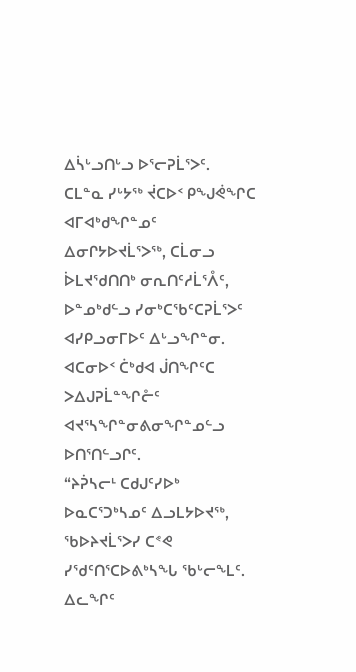ᐃᓵᒡᓗᑎᒡᓗ ᐅᕐᓕᕈᒫᕐᐳᑦ.
ᑕᒪᓐᓇ ᓯᒡᔭᖅ ᔫᑕᐅᑉ ᑭᖑᕚᖏᑕ ᐊᒥᐊᒃᑯᖏᓐᓄᑦ ᐃᓂᒋᔭᐅᔪᒫᕐᐳᖅ, ᑕᒫᓂᓗ ᐆᒪᔪᖁᑎᑎᒃ ᓂᕆᑎᑦᓱᒫᕐᐰᑦ, ᐅᓐᓄᒃᑯᓪᓗ ᓯᓂᒃᑕᖃᑦᑕᕈᒫᕐᐳᑦ ᐊᓯᑭᓗᓂᒥᐅᑦ ᐃᒡᓗᖏᓐᓂ. ᐊᑕᓂᐅᑉ ᑖᒃᑯᐊ ᒎᑎᖏᑦᑕ ᐳᐃᒍᕈᒫᓐᖏᓔᑦ ᐊᔪᕐᓴᖏᓐᓂᕕᓂᖏᓐᓄᓪᓗ ᐅᑎᕐᑎᓪᓗᒋᑦ.
“ᔨᕉᓴᓕᒻ ᑕᑯᒍᑦᓯᐅᒃ ᐅᓇᑕᕐᑐᒃᓴᓄᑦ ᐃᓗᒪᔭᐅᔪᖅ, ᖃᐅᔨᔪᒫᕐᐳᓯ ᑕᕝᕙ ᓯᖁᑦᑎᕐᑕᐅᕕᒃᓴᖓ ᖃᒡᓕᖕᒪᑦ.
ᐃᓚᖏᑦ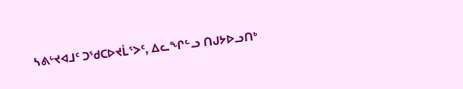ᓴᕕᒡᔪᐊᒧᑦ ᑐᖁᑕᐅᔪᒫᕐᐳᑦ, ᐃᓚᖏᓪᓗ ᑎᒍᔭᐅᓗᑎᒃ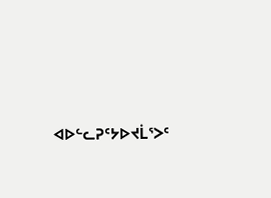ᐊᐅᓪᓚᕈᑦᔭᐅᔪᒫᕐᐳᑦ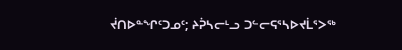ᔫᑎᐅᓐᖏᑦᑐᓄᑦ; ᔨᕉᓴᓕᒻᓗ ᑐᓪᓕᕋᕐᓴᐅᔪᒫᕐᐳᖅ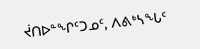ᔫᑎᐅᓐᖏᑦᑐᓄᑦ, ᐱᕕᒃᓴᖓᑦ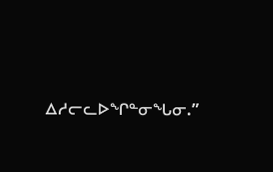ᐃᓱᓕᓚᐅᖏᓐᓂᖓᓂ.”